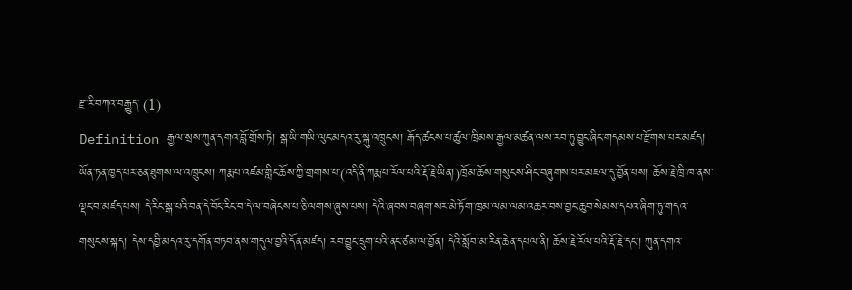རྫ་རི་བཀའ་བརྒྱུད་ (1)
Definition རྒྱལ་སྲས་ཀུན་དགའ་བློ་གྲོས་ཏེ། སྒ་ཡི་གཡི་ལུང་མདའ་རུ་སྐུ་འཁྲུངས། རྒོད་ཚངས་པ་ཚུལ་ཁྲིམས་རྒྱལ་མཚན་ལས་རབ་ཏུ་བྱུང་ཞིང་གདམས་པ་རྫོགས་པར་མཛད། ཡོན་ཏན་ཁྱད་པར་ཅན་ཐུགས་ལ་འཁྲུངས། ཀརྨ་པ་འཛམ་གླིང་ཆོས་ཀྱི་གྲགས་པ་(འདི་ནི་ཀརྨ་པ་རོལ་པའི་རྡོ་རྗེ་ཡིན།)ཁྲོམ་ཆོས་གསུངས་ཤིང་བཞུགས་པར་མཇལ་དུ་བྱོན་པས། ཆོས་རྗེ་ཁྲི་ཁ་ནས་ལྡང་བ་མཛད་པས། དེ་རིང་སྒ་པའི་བན་དེ་བོང་རིང་བ་དེ་ལ་བཞེངས་པ་ཅི་ལགས་ཞུས་པས། དེའི་ཞབས་བཞག་སར་མེ་ཏོག་ཁྲམ་ལམ་ལམ་འཆར་བས་བྱང་ཆུབ་སེམས་དཔའ་ཞིག་ཏུ་གདའ་གསུངས་སྐད། དེས་དབྱི་མདའ་རུ་དགོན་བཏབ་ནས་གདུལ་བྱའི་དོན་མཛད། རབ་བྱུང་དྲུག་པའི་ནང་ཙམ་ལ་བྱོན། དེའི་སློབ་མ་རིན་ཆེན་དཔལ་ནི། ཆོས་རྗེ་རོལ་པའི་རྡོ་རྗེ་དང་། ཀུན་དགའ་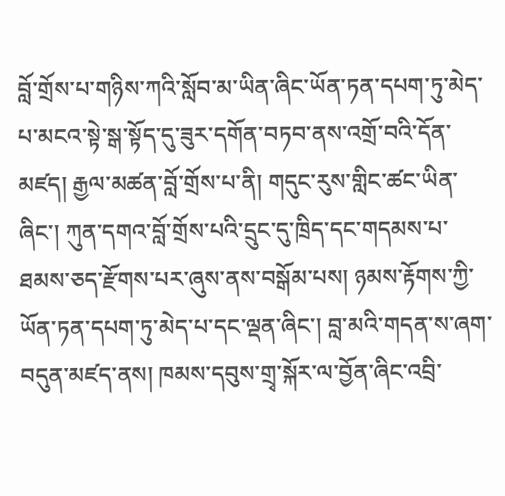བློ་གྲོས་པ་གཉིས་ཀའི་སློབ་མ་ཡིན་ཞིང་ཡོན་ཏན་དཔག་ཏུ་མེད་པ་མངའ་སྟེ་སྒ་སྟོད་དུ་ཟུར་དགོན་བཏབ་ནས་འགྲོ་བའི་དོན་མཛད། རྒྱལ་མཚན་བློ་གྲོས་པ་ནི། གདུང་རུས་གླིང་ཚང་ཡིན་ཞིང་། ཀུན་དགའ་བློ་གྲོས་པའི་དྲུང་དུ་ཁྲིད་དང་གདམས་པ་ཐམས་ཅད་རྫོགས་པར་ཞུས་ནས་བསྒོམ་པས། ཉམས་རྟོགས་ཀྱི་ཡོན་ཏན་དཔག་ཏུ་མེད་པ་དང་ལྡན་ཞིང་། བླ་མའི་གདན་ས་ཞག་བདུན་མཛད་ནས། ཁམས་དབུས་གྲྭ་སྐོར་ལ་བྱོན་ཞིང་འབྲི་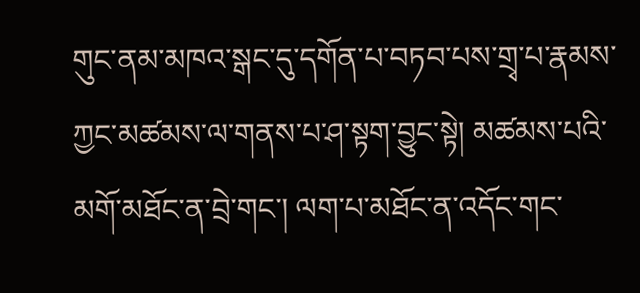གུང་ནམ་མཁའ་སྒང་དུ་དགོན་པ་བཏབ་པས་གྲྭ་པ་རྣམས་ཀྱང་མཚམས་ལ་གནས་པ་ཤ་སྟག་བྱུང་སྟེ། མཚམས་པའི་མགོ་མཐོང་ན་བྲེ་གང་། ལག་པ་མཐོང་ན་འདོང་གང་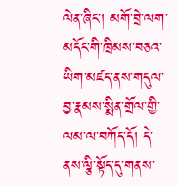ལེན་ཞིང་། མགོ་བྲེ་ལག་མདོང་གི་ཁྲིམས་བཅའ་ཡིག་མཛད་ནས་གདུལ་བྱ་རྣམས་སྨིན་གྲོལ་གྱི་ལམ་ལ་བཀོད་དོ། དེ་ནས་ལྕི་སྟོད་དུ་གནས་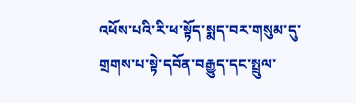འཕོས་པའི་རི་ཕ་སྟོད་སྨད་བར་གསུམ་དུ་གྲགས་པ་སྟེ་དབོན་བརྒྱུད་དང་སྤྲུལ་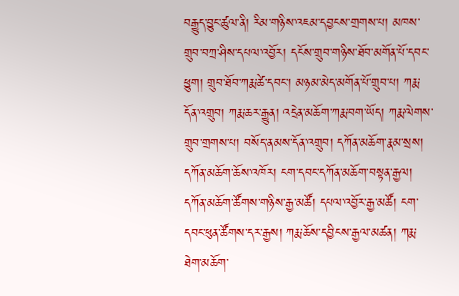བརྒྱུད་བྱུང་ཚུལ་ནི། རིམ་གཉིས་འཇམ་དབྱངས་གྲགས་པ། མཁས་གྲུབ་བཀྲ་ཤིས་དཔལ་འབྱོར། དངོས་གྲུབ་གཉིས་ཐོབ་མགོན་པོ་དབང་ཕྱུག། གྲུབ་ཐོབ་ཀརྨ་ཚེ་དབང་། མཉམ་མེད་མགོན་པོ་གྲུབ་པ། ཀརྨ་དོན་འགྲུབ། ཀརྨ་ཆར་རྒྱུན། འདྲེན་མཆོག་ཀརྨ་བག་ཡོད། ཀརྨ་ལེགས་གྲུབ་གྲགས་པ། བསོད་ནམས་དོན་འགྲུབ། དཀོན་མཆོག་རྣམ་སྲས། དཀོན་མཆོག་ཆོས་འཁོར། ངག་དབང་དཀོན་མཆོག་བསྟན་རྒྱལ། དཀོན་མཆོག་ཚོགས་གཉིས་རྒྱ་མཚོ། དཔལ་འབྱོར་རྒྱ་མཚོ། ངག་དབང་ཕུན་ཚོགས་དར་རྒྱས། ཀརྨ་ཆོས་དབྱིངས་རྒྱལ་མཚན། ཀརྨ་ཐེག་མཆོག་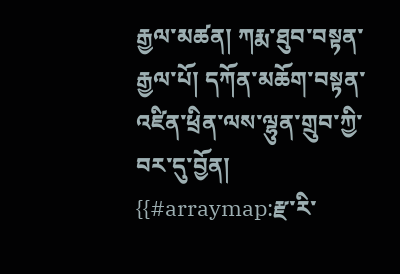རྒྱལ་མཚན། ཀརྨ་ཐུབ་བསྟན་རྒྱལ་པོ། དཀོན་མཆོག་བསྟན་འཛིན་ཕྲིན་ལས་ལྷུན་གྲུབ་ཀྱི་བར་དུ་བྱོན།
{{#arraymap:རྫ་རི་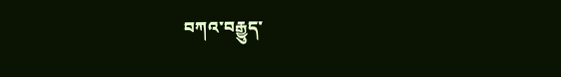བཀའ་བརྒྱུད་